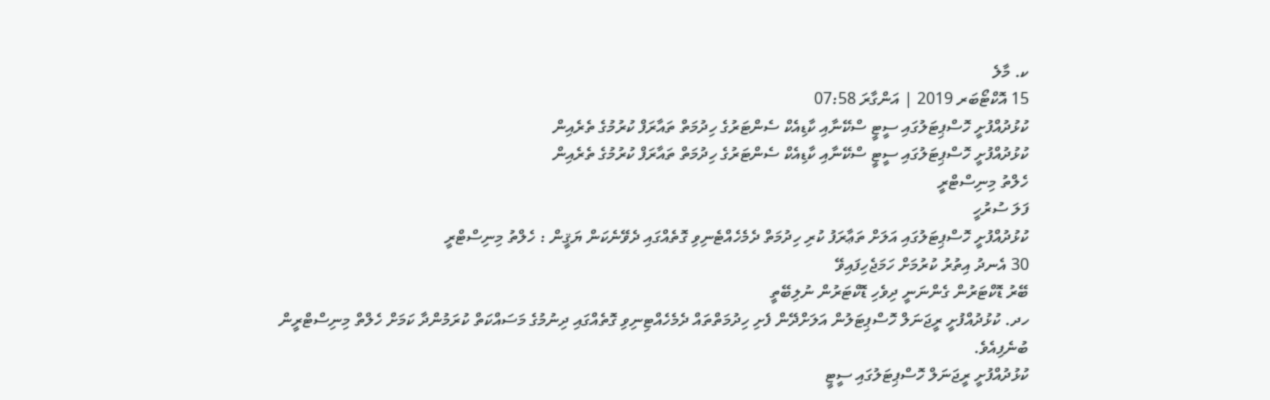ކ. މާލެ
15 އޮކްޓޯބަރ 2019 | އަންގާރަ 07:58
ކުޅުދުއްފުށީ ހޮސްޕިޓަލުގައި ސީޓީ ސްކޭނާއި ކާޑިއެކް ސެންޓަރުގެ ހިދުމަތް ތައާރަފް ކުރުމުގެ ތެރެއިން
ކުޅުދުއްފުށީ ހޮސްޕިޓަލުގައި ސީޓީ ސްކޭނާއި ކާޑިއެކް ސެންޓަރުގެ ހިދުމަތް ތައާރަފް ކުރުމުގެ ތެރެއިން
ހެލްތު މިނިސްޓްރީ
ފަލަ ސުރުހީ
ކުޅުދުއްފުށީ ހޮސްޕިޓަލުގައި އަލަށް ތަޢާރަފު ކުރި ހިދުމަތް ދެމެހެއްޓެނިވި ގޮތެއްގައި ދެވޭނެކަން ޔަޤީން : ހެލްތު މިނިސްޓްރީ
30 އެނދު އިތުރު ކުރުމަށް ހަމަޖެހިފައިވޭ
ބޭރު ޑޮކްޓަރުން ގެންނަނީ ދިވެހި ޑޮކްޓަރުން ނުލިބޭތީ
ހދ. ކުޅުދުއްފުށީ ރީޖަނަލް ހޮސްޕިޓަލުން އަލަށްދޭން ފެށި ހިދުމަތްތައް ދެމެހެއްޓިނިވި ގޮތެއްގައި ދިނުމުގެ މަސައްކަތް ކުރަމުންދާ ކަމަށް ހެލްތް މިނިސްޓްރީން ބުނެފިއެވެ.
ކުޅުދުއްފުށީ ރީޖަނަލް ހޮސްޕިޓަލުގައި ސީޓީ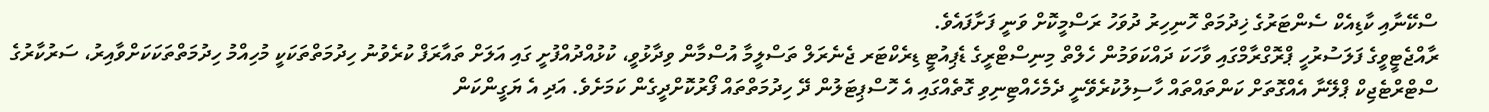ސްކޭނާއި ކާޑިއެކް ސެންޓަރުގެ ޚިދުމަތް ހޮނިހިރު ދުވަހު ރަސްމީކޮށް ވަނީ ފަށާފައެވެ.
ރާއްޖެޓީވީގެ ފަލަސުރުހީ ޕްރޮގްރާމްގައި ވާހަކަ ދައްކަވަމުން ހެލްތް މިނިސްޓްރީގެ ޑެޕިއުޓީ ޑިރެކްޓަރ ޖެނެރަލް ތަސްލީމާ އުސްމާން ވިދާޅުވީ، ކުޅުއްދުއްފުށީ ގައި އަލަށް ތައާރަފް ކުރެވުނު ހިދުމަތްތަކަކީ މުހިއްމު ހިދުމަތްތަކަކަށްވާއިރު، ސަރުކާރުގެ ސްޓްރްޓެޖިކް ޕްލޭނާ އެއްގޮތަށް ކަންތައްތައް ހާސިލުކުރެވޭނީ ދެމެހެއްޓިނިވި ގޮތެއްގައި އެ ހޮސްޕިޓަލުން ދޭ ހިދުމަތްތައް ފޯރުކޮށްދީގެން ކަމަށެވެ. އަދި އެ ޔަގީންކަން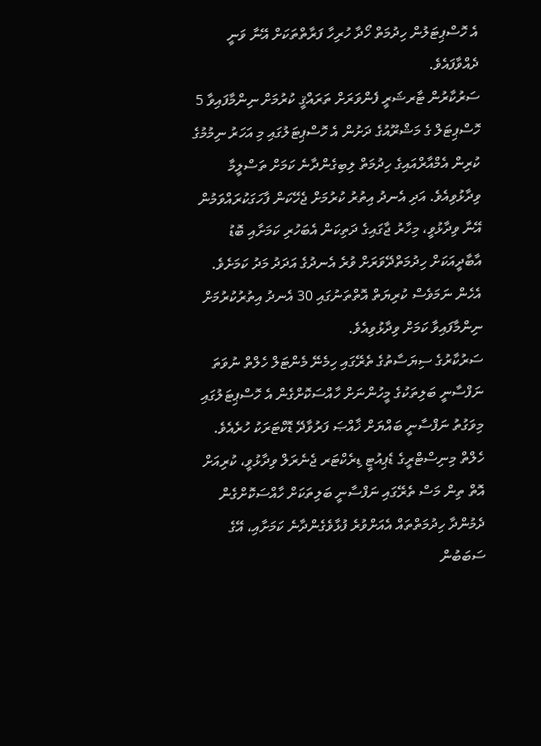އެ ހޮސްޕިޓަލުން ހިދުމަތް ހޯދާ ހުރިހާ ފަރާތްތަކަށް އޭނާ ވަނީ ދެއްވާފައެވެ.
ސަރުކާރުން ޓާރޝަރީ ފެންވަރަށް ތަރައްޤީ ކުރުމަށް ނިންމާފައިވާ 5 ހޮސްޕިޓަލް ގެ މަޝްރޫއުގެ ދަށުން އެ ހޮސްޕިޓަލުގައި މި އަހަރު ނިމުމުގެ ކުރިން އެމްއާރްއައިގެ ހިދުމަތް ލިބިގެންދާނެ ކަމަށް ތަސްލީމާ ވިދާޅުވިއެވެ. އަދި އެނދު އިތުރު ކުރުމަށް ޖެހޭކަން ފާހަގަކުރައްވަމުން އޭނާ ވިދާޅުވީ، މިހާރު ޖާގައިގެ ދަތިކަން އެބަހުރި ކަމަށާއި ބޮޑު އާބާދީއަކަށް ހިދުމަތްދޭވަރަށް ވުރެ އެނދުގެ އަދަދު މަދު ކަމަށެވެ. އެހެން ނަމަވެސް ކުރިޔަތް އޮތްތަނުގައި 30 އެނދު އިތުރުކުރުމަށް ނިންމާފައިވާ ކަމަށް ވިދާޅުވިއެވެ.
ސަރުކާރުގެ ސިޔަސާތުގެ ތެރޭގައި ހިމެނޭ މެންޓަލް ހެލްތް ނުވަތަ ނަފްސާނީ ބަލިތަކުގެ މީހުންނަށް ހާއްސަކޮށްގެން އެ ހޮސްޕިޓަލުގައި މިވަގުތު ނަފްސާނީ ބައްޔަށް ޚާއްޞަ ފަރުވާދޭ ޑޮކްޓަރަކު ހުރެއެވެ. ހެލްތް މިނިސްޓްރީގެ ޑެޕިއުޓީ ޑިރެކްޓަރ ޖެނެރަލް ވިދާޅުވީ، ކުރިއަށް އޮތް ތިން މަސް ތެރޭގައި ނަފްސާނީ ބަލިތަކަށް ހާއްސަކޮށްގެން ދެމުންދާ ހިދުމަތްތައް އެއަށްވުރެ ފުޅާވެގެންދާނެ ކަމަށާއި، އޭގެ ސަބަބުން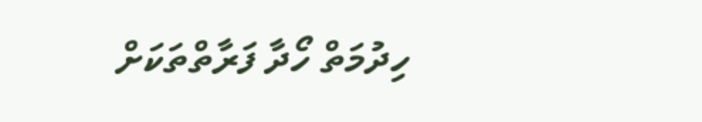ހިދުމަތް ހޯދާ ފަރާތްތަކަށް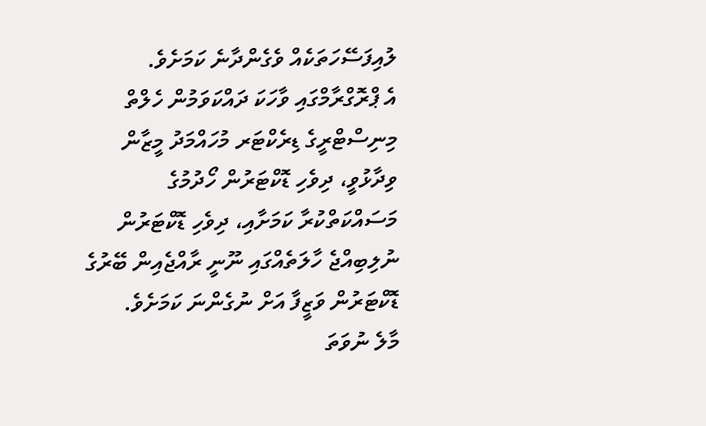ލުއިފަސޭހަތަކެއް ވެގެންދާނެ ކަމަށެވެ.
އެ ޕްރޮގްރާމްގައި ވާހަކަ ދައްކަވަމުން ހެލްތް މިނިސްޓްރީގެ ޑިރެކްޓަރ މުހައްމަދު މީޒާން ވިދާޅުވީ، ދިވެހި ޑޮކްޓަރުން ހޯދުމުގެ މަސައްކަތްކުރާ ކަމަށާއި، ދިވެހި ޑޮކްޓަރުން ނުލިބިއްޖެ ހާލަތެއްގައި ނޫނީ ރާއްޖެއިން ބޭރުގެ ޑޮކްޓަރުން ވަޒީފާ އަށް ނުގެންނަ ކަމަށެވެ.
މާލެ ނުވަތަ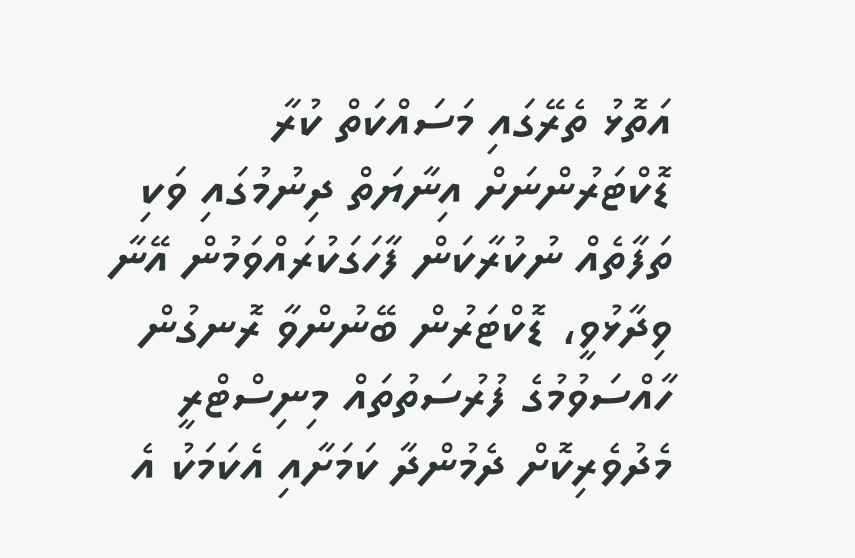އަތޮޅު ތެރޭގައި މަސައްކަތް ކުރާ ޑޮކްޓަރުންނަށް އިނާޔަތް ދިނުމުގައި ވަކި ތަފާތެއް ނުކުރާކަން ފާހަގަކުރައްވަމުން އޭނާ ވިދާޅުވީ، ޑޮކްޓަރުން ބޭނުންވާ ރޮނގުން ހާއްސަވުމުގެ ފުރުސަތުތައް މިނިސްޓްރީ މެދުވެރިކޮށް ދެމުންދާ ކަމަށާއި އެކަމަކު އެ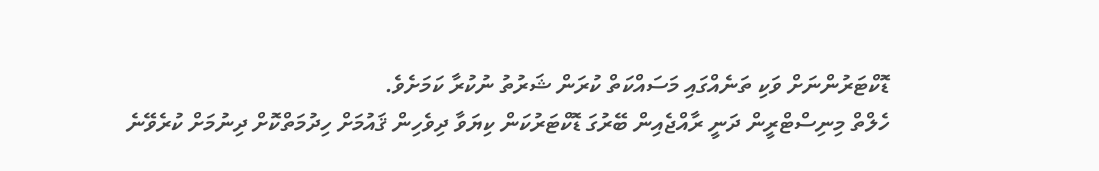ޑޮކްޓަރުންނަށް ވަކި ތަނެއްގައި މަސައްކަތް ކުރަން ޝަރުތު ނުކުރާ ކަމަށެވެ.
ހެލްތް މިނިސްޓްރީން ދަނީ ރާއްޖެއިން ބޭރުގަ ޑޮކްޓަރުކަން ކިޔަވާ ދިވެހިން ޤައުމަށް ހިދުމަތްކޮށް ދިނުމަށް ކުރެވޭނެ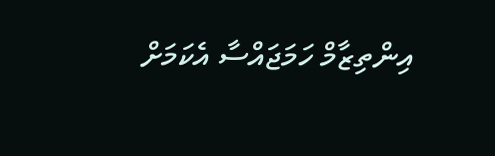އިންތިޒާމް ހަމަޖައްސާ އެކަމަށް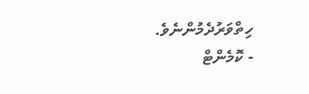ހިތްވަރުދެމުންނެވެ.
- ކޮމެންޓް